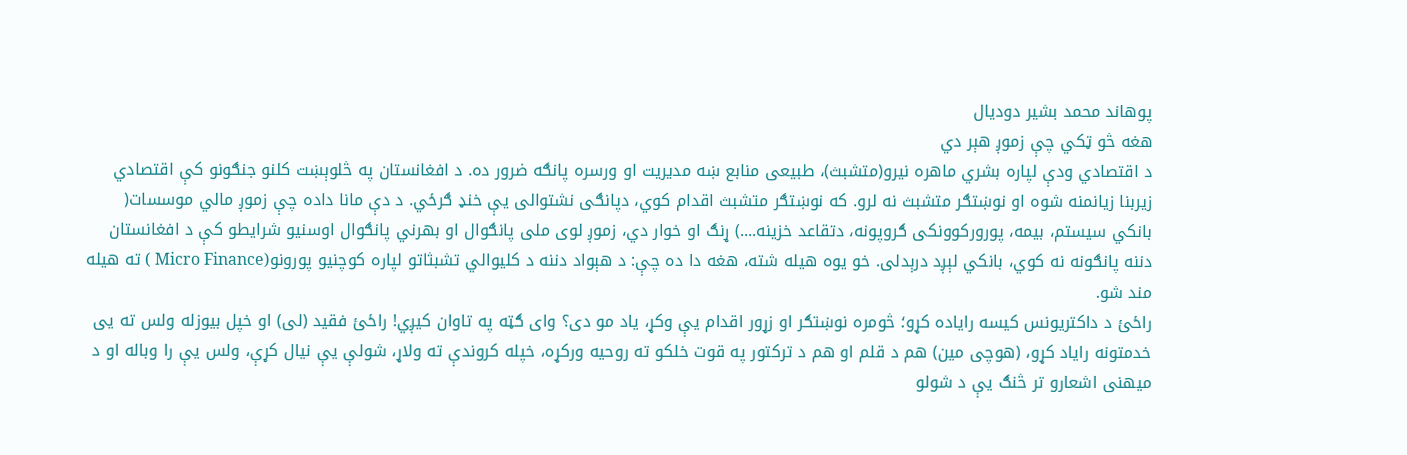پوهاند محمد بشیر دودیال
هغه څو ټکي چې زموږ هېر دي
د اقتصادي ودې لپاره بشري ماهره نیرو(متشبث)، طبیعی منابع ښه مدیریت او ورسره پانګه ضرور ده. د افغانستان په څلوېښت کلنو جنګونو کې اقتصادي زیربنا زیانمنه شوه او نوښتګر متشبث نه لرو. که نوښتګر متشبث اقدام کوي، دپانګی نشتوالی یې خنډ ګرځي. د دې مانا داده چې زموږ مالي موسسات( بانکي سیستم، بیمه، پورورکوونکی ګروپونه، دتقاعد خزینه....) ړنګ او خوار دي، زموږ لوی ملی پانګوال او بهرني پانګوال اوسنیو شرایطو کې د افغانستان دننه پانګونه نه کوي، بانکي لېږد درېدلی. خو یوه هیله شته، هغه دا ده چې: د هېواد دننه د کلیوالي تشبثاتو لپاره کوچنیو پورونو(Micro Finance ) ته هیله مند شو.
راځئ د داکتریونس کیسه رایاده کړو؛ څومره نوښتګر او زړور اقدام یې وکړ، یاد مو دی؟ وای ګټه په تاوان کیږي! راځئ فقید (لی) او خپل بیوزله ولس ته یی خدمتونه رایاد کړو، (هوچی مین) هم د قلم او هم د ترکتور په قوت خلکو ته روحیه ورکړه، خپله کروندې ته ولاړ، شولې یې نیال کړې، ولس یې را وباله او د میهنی اشعارو تر څنګ یې د شولو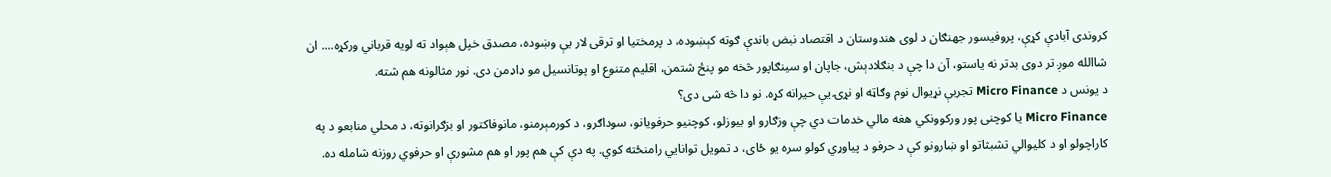کروندی آبادې کړې، پروفیسور جهنګان د لوی هندوستان د اقتصاد نبض باندې ګوته کېښوده، د پرمختیا او ترقی لار یې وښوده، مصدق خپل هېواد ته لویه قرباني ورکړه.... ان شاالله موږ تر دوی بدتر نه یاستو، آن دا چې د بنګلادېش، جاپان او سینګاپور څخه مو پنځ شتمن، اقلیم متنوع او پوتانسیل مو ډاډمن دی. نور مثالونه هم شته.
د یونس د Micro Finance تجربې نړیوال نوم وګاټه او نړۍ یې حیرانه کړه. نو دا څه شی دی؟
Micro Finance یا کوچنی پور ورکوونکي هغه مالي خدمات دي چې وزګارو او بیوزلو، کوچنیو حرفویانو، سوداګرو، د کورمېرمنو، مانوفاکتور او بزګرانوته، د محلي منابعو د په کاراچولو او د کلیوالي تشبثاتو او ښارونو کې د حرفو د پیاوړي کولو سره یو ځای، د تمویل توانایي رامنځته کوي. په دې کې هم پور او هم مشورې او حرفوي روزنه شامله ده.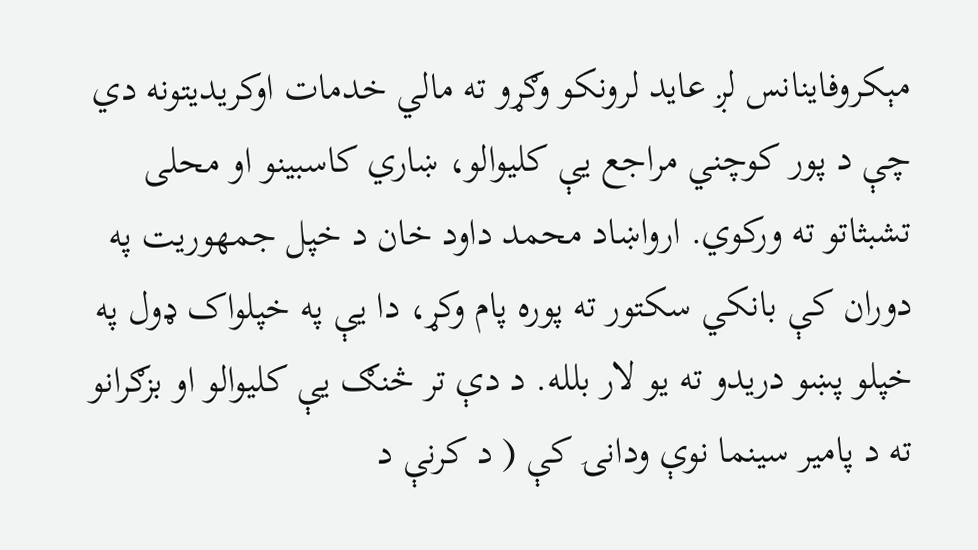مېکروفاینانس لږ عاید لرونکو وګړو ته مالي خدمات اوکریدیتونه دي چې د پور کوچني مراجع یې کلیوالو، ښاري کاسبینو او محلی تشبثاتو ته ورکوي. ارواښاد محمد داود خان د خپل جمهوریت په دوران کې بانکي سکتور ته پوره پام وکړ، دا یې په خپلواک ډول په خپلو پښو دریدو ته یو لار بلله. د دې تر څنګ یې کلیوالو او بزګرانو ته د پامیر سینما نوې ودانۍ کې ( د کرنې د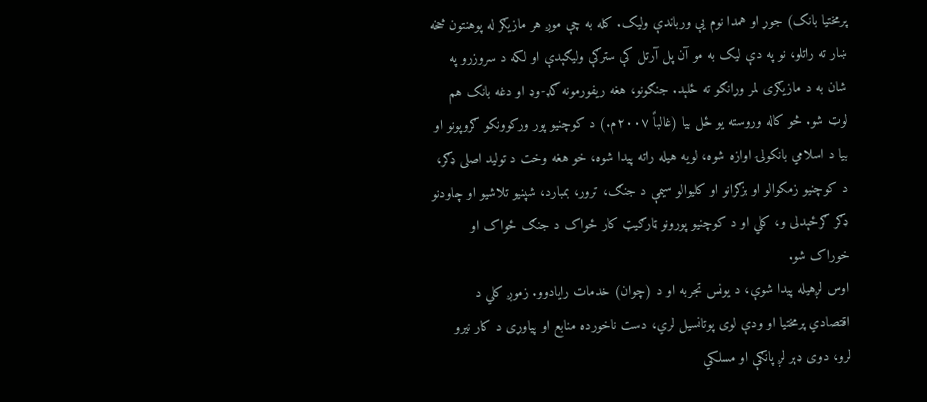پرمختیا بانک) جوړ او همدا نوم یې ورباندې ولیک. کله به چې موږ هر مازیګر له پوهنتون څخه ښار ته راتلو، نو په دې لیک به مو آن پل آرتل کې سترګې ولیګېدې او لکه د سروزرو په شان به د مازیګری لمر وړانګو ته ځلېد. جنګونو، هغه ریفورمونه ګډ-وډ او دغه بانک هم لوټ شو. څو کاله وروسته یو ځل بیا (غالباً ۲۰۰۷م.) د کوچنیو پور ورکوونکو ګروپونو او بیا د اسلامي بانکولۍ اوازه شوه، لویه هیله راته پیدا شوه، خو هغه وخت د تولید اصلی ډګر، د کوچنیو زمکوالو او بزګرانو او کلیوالو سیمې د جنګ، ترور، بمبارد، شپنیو تلاشیو او چاودنو ډګر ګرځېدلی و، کلي او د کوچنیو پورونو ټارګیټ کار ځواک د جنګ ځواک او خوراک شو.
اوس لږهیله پیدا شوې، د یونس تجربه او د (چوان) خدمات رایادوو. زموږ کلي د اقتصادي پرمختیا او ودې لوی پوتانسیل لري، دست ناخورده منابع او پیاوړی د کار نیرو لرو، دوی ډېر لږ پانګې او مسلکي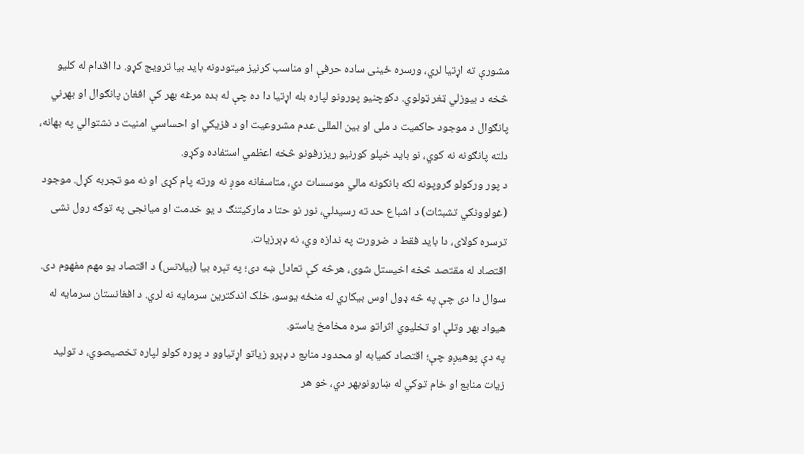مشورې ته اړتیا لري، ورسره ځینی ساده حرفې او مناسب کرنیز میتودونه باید بیا ترویج کړو. دا اقدام له کلیو څخه د بیوزلي ټغر ټولوي. دکوچنیو پورونو لپاره بله اړتیا دا ده چې له بده مرغه بهر کې افغان پانګوال او بهرني پانګوال د موجود حاکمیت د ملی او بین المللی عدم مشروعیت او د فزیکي او احساسي امنیت د نشتوالي په بهانه، دلته پانګونه نه کوي، نو باید خپلو کورنیو ریزرفونو څخه اعظمي استفاده وکړو.
د پور ورکولو ګروپونه لکه بانکونه مالي موسسات دي، متاسفانه موږ نه ورته پام کړی او نه مو تجربه کړل. موجود (غولوونکي تشبثات) د اشباع حد ته رسیدلي، نور نو حتا د مارکیتنګ د یو خدمت او میانجی په توګه رول نشی ترسره کولای، دا باید فقط د ضرورت په ندازه وي، نه ډېرزیات.
اقتصاد له مقتصد څخه اخیستل شوی، هرڅه کې تعادل ښه دی؛ په تېره بیا (بیلانس) د اقتصاد یو مهم مفهوم دی. سوال دا دی چې په څه ډول اوس بیکاري له منځه یوسو، خلک اندکترین سرمایه نه لري. د افغانستان سرمایه له هیواد بهر وتلې او تخلیوي اثراتو سره مخامخ یاستو.
په دې پوهیږو چې؛ اقتصاد کمیابه او محدود منابع د ډېرو زیاتو اړتیاوو د پوره کولو لپاره تخصیصوي، د تولید زیات منابع او خام توکي له ښارونوبهر دي، خو هر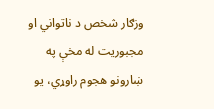وزګار شخص د ناتواني او مجبوریت له مخې په ښارونو هجوم راوړي، یو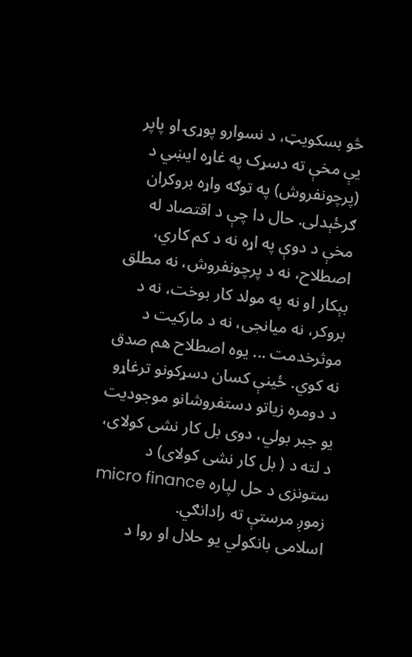څو بسکویټ، د نسوارو پوړۍ او پاپر یې مخې ته دسړک په غاړه ایښي د (پرچونفروش) په توګه واړه بروکران ګرځېدلی. حال دا چې د اقتصاد له مخې د دوې په اړه نه د کم کاري، اصطلاح، نه د پرچونفروش، نه مطلق بېکار او نه په مولد کار بوخت، نه د بروکر، نه میانجی، نه د مارکیت د موثرخدمت ... یوه اصطلاح هم صدق نه کوي. ځینې کسان دسړکونو ترغاړو د دومره زیاتو دستفروشانو موجودیت یو جبر بولي، دوی بل کار نشی کولای، د لته د ( بل کار نشی کولای) د ستونزی د حل لپاره micro finance زموږ مرستې ته رادانګي.
اسلامی بانکولي یو حلال او روا د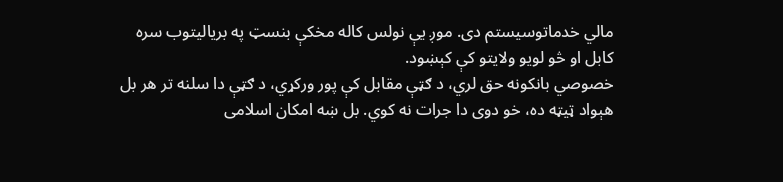مالي خدماتوسیستم دی. موږ یې نولس کاله مخکې بنسټ په بریالیتوب سره کابل او څو لویو ولایتو کې کېښود.
خصوصي بانکونه حق لري، د ګټې مقابل کې پور ورکړي، د ګټې دا سلنه تر هر بل هېواد ټیټه ده، خو دوی دا جرات نه کوي. بل ښه امکان اسلامی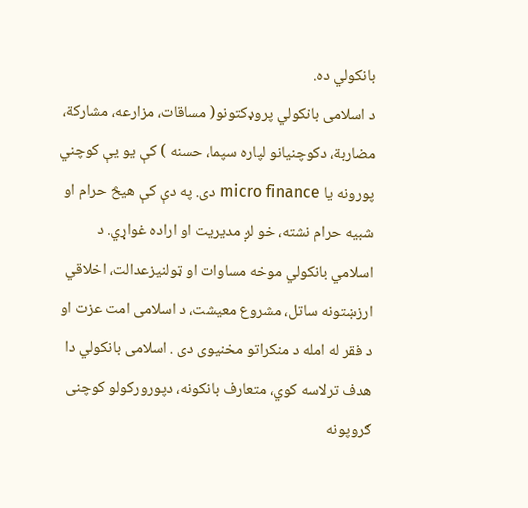بانکولي ده.
د اسلامی بانکولي پروډکتونو( مساقات، مزارعه، مشارکة، مضاربة، دکوچنیانو لپاره سپما، حسنه ) کې یو یې کوچني پورونه یا micro finance دی. په دې کې هیڅ حرام او شبیه حرام نشته، خو لږ مدیریت او اراده غواړي. د اسلامي بانکولي موخه مساوات او ټولنیزعدالت، اخلاقي ارزښتونه ساتل، مشروع معیشت، د اسلامی امت عزت او د فقر له امله د منکراتو مخنیوی دی . اسلامی بانکولي دا هدف ترلاسه کوي، متعارف بانکونه، دپورورکولو کوچنی ګروپونه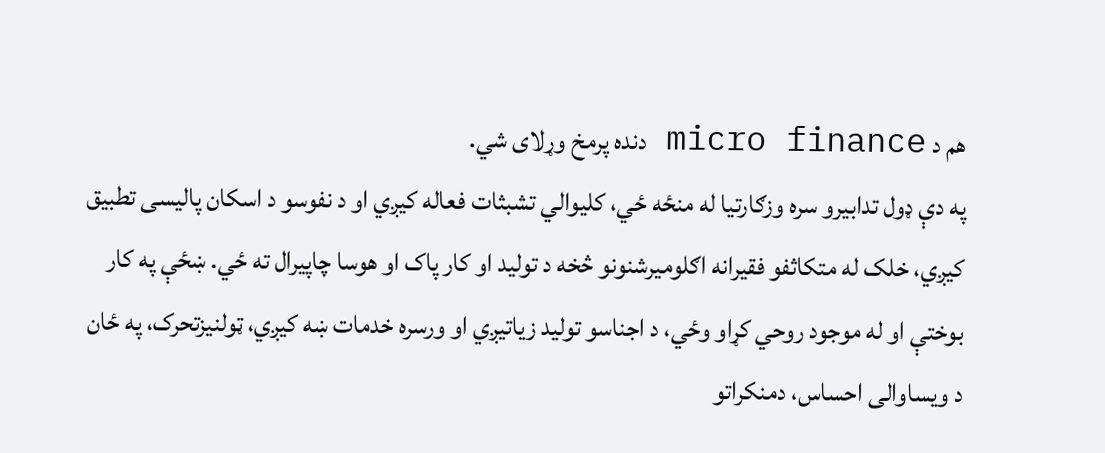هم د micro finance دنده پرمخ وړلای شي.
په دې ډول تدابیرو سره وزګارتیا له منځه ځي، کلیوالي تشبثات فعاله کیږي او د نفوسو د اسکان پالیسی تطبیق کیږي، خلک له متکاثفو فقیرانه اګلومیرشنونو څخه د تولید او کار پاک او هوسا چاپیرال ته ځي. ښځې په کار بوختې او له موجود روحي کړاو وځي، د اجناسو تولید زیاتیږي او ورسره خدمات ښه کیږي، ټولنیزتحرک، په ځان د ویساوالی احساس، دمنکراتو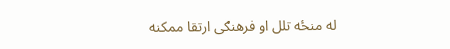له منځه تلل او فرهنګی ارتقا ممکنه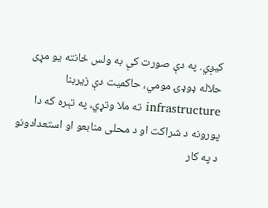کیږي. په دې صورت کې به ولس ځانته یو مړی حلاله ډوډۍ مومي، حاکمیت دې زیربنا infrastructure ته ملا وتړي، په تېره که دا پورونه د شراکت او د محلی منابعو او استعدادونو د په کار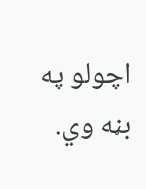اچولو په بڼه وي.